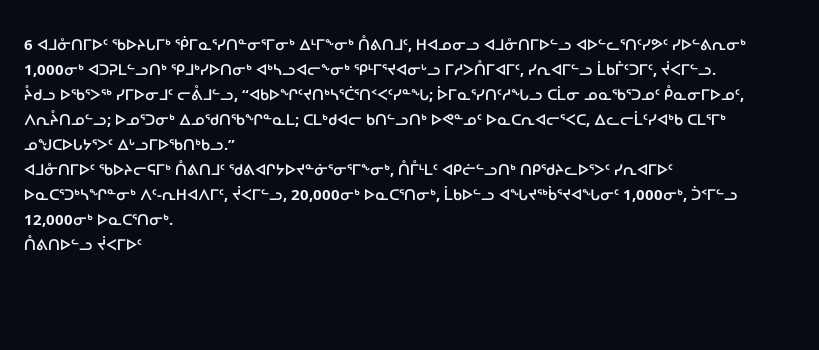6 ᐊᒧᓁᑎᒥᐅᑦ ᖃᐅᔨᒐᒥᒃ ᖀᒥᓇᕐᓯᑎᓐᓂᕐᒥᓂᒃ ᐃᒻᒥᖕᓂᒃ ᑍᕕᑎᒧᑦ, ᕼᐊᓄᓂᓗ ᐊᒧᓁᑎᒥᐅᓪᓗ ᐊᐅᓪᓚᕐᑎᑦᓯᕗᑦ ᓯᐅᓪᕕᕆᓂᒃ 1,000ᓂᒃ ᐊᑐᕈᒪᓪᓗᑎᒃ ᕿᒧᒃᓯᐅᑎᓂᒃ ᐊᒃᓴᓗᐊᓕᖕᓂᒃ ᕿᒻᒥᕐᔪᐊᓂᒡᓗ ᒥᓱᐳᑍᒥᐊᒥᑦ, ᓯᕆᐊᒥᓪᓗ ᒫᑲᒦᑦᑐᒥᑦ, ᔫᐸᒥᓪᓗ.
ᔧᑯᓗ ᐅᖃᕐᐳᖅ ᓯᒥᐅᓂᒧᑦ ᓕᕔᒧᓪᓗ, “ᐊᑲᐅᖏᑦᔪᑎᒃᓴᕐᑖᕐᑎᑉᐸᑦᓯᓐᖓ; ᐆᒥᓇᕐᓯᑎᑦᓱᖓᓗ ᑕᒫᓂ ᓄᓇᖃᕐᑐᓄᑦ ᑬᓇᓂᒥᐅᓄᑦ, ᐱᕆᔧᑎᓄᓪᓗ; ᐅᓄᕐᑐᓂᒃ ᐃᓄᖁᑎᖃᖏᓐᓇᒪ; ᑕᒪᒃᑯᐊᓕ ᑲᑎᓪᓗᑎᒃ ᐅᕙᓐᓄᑦ ᐅᓇᑕᕆᐊᓕᕐᐸᑕ, ᐃᓚᓕᒫᑦᓯᐊᒃᑲ ᑕᒪᕐᒥᒃ ᓄᖑᑕᐅᒐᔭᕐᐳᑦ ᐃᒡᓗᒥᐅᖃᑎᒃᑲᓗ.”
ᐊᒧᓁᑎᒥᐅᑦ ᖃᐅᔨᓕᕋᒥᒃ ᑍᕕᑎᒧᑦ ᖁᕕᐊᒋᔭᐅᔪᓐᓃᕐᓂᕐᒥᖕᓂᒃ, ᑍᒤᒻᒪᑦ ᐊᑭᓖᓪᓗᑎᒃ ᑎᑭᖁᔨᓚᐅᕐᐳᑦ ᓯᕆᐊᒥᐅᑦ ᐅᓇᑕᕐᑐᒃᓴᖏᓐᓂᒃ ᐱᑦ-ᕆᕼᐊᐱᒥᑦ, ᔫᐸᒥᓪᓗ, 20,000ᓂᒃ ᐅᓇᑕᕐᑎᓂᒃ, ᒫᑲᐅᓪᓗ ᐊᖓᔪᖅᑳᕐᔪᐊᖓᓂᑦ 1,000ᓂᒃ, ᑑᑉᒥᓪᓗ 12,000ᓂᒃ ᐅᓇᑕᕐᑎᓂᒃ.
ᑍᕕᑎᐅᓪᓗ ᔫᐸᒥᐅᑦ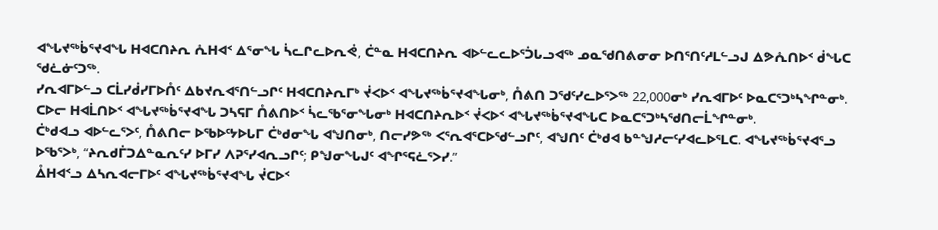ᐊᖓᔪᖅᑳᕐᔪᐊᖓ ᕼᐊᑕᑎᔨᕆ ᕅᕼᐊᑉ ᐃᕐᓂᖓ ᓵᓚᒋᓚᐅᕆᕚ, ᑖᓐᓇ ᕼᐊᑕᑎᔨᕆ ᐊᐅᓪᓚᓚᐅᕐᑑᒐᓗᐊᖅ ᓄᓇᖁᑎᕕᓂᓂ ᐅᑎᕐᑎᑦᓱᒪᓪᓗᒍ ᐃᕗᕅᑎᐅᑉ ᑰᖓᑕ ᖁᓛᓃᑦᑐᖅ.
ᓯᕆᐊᒥᐅᓪᓗ ᑕᒫᓯᑰᓯᒥᐅᑍᑦ ᐃᑲᔪᕆᐊᕐᑎᓪᓗᒋᑦ ᕼᐊᑕᑎᔨᕆᒥᒃ ᔫᐸᐅᑉ ᐊᖓᔪᖅᑳᕐᔪᐊᖓᓂᒃ, ᑍᕕᑎ ᑐᖁᑦᓯᓚᐅᕐᐳᖅ 22,000ᓂᒃ ᓯᕆᐊᒥᐅᑦ ᐅᓇᑕᕐᑐᒃᓴᖏᓐᓂᒃ.
ᑕᐅᓕ ᕼᐊᒫᑎᐅᑉ ᐊᖓᔪᖅᑳᕐᔪᐊᖓ ᑐᓴᕋᒥ ᑍᕕᑎᐅᑉ ᓵᓚᖃᕐᓂᖓᓂᒃ ᕼᐊᑕᑎᔨᕆᐅᑉ ᔫᐸᐅᑉ ᐊᖓᔪᖅᑳᕐᔪᐊᖓᑕ ᐅᓇᑕᕐᑐᒃᓴᖁᑎᓕᒫᖏᓐᓂᒃ.
ᑖᒃᑯᐊᓗ ᐊᐅᓪᓚᕐᐳᑦ, ᑍᕕᑎᓕ ᐅᖃᐅᑦᔭᐅᒐᒥ ᑖᒃᑯᓂᖓ ᐊᖑᑎᓂᒃ, ᑎᓕᓯᕗᖅ ᐸᕐᕆᐊᕐᑕᐅᖁᓪᓗᒋᑦ, ᐊᖑᑎᑦ ᑖᒃᑯᐊ ᑲᓐᖑᓱᓕᑦᓯᐊᓚᐅᕐᒪᑕ. ᐊᖓᔪᖅᑳᕐᔪᐊᕐᓗ ᐅᖃᕐᐳᒃ, “ᔨᕆᑯᒦᑐᐃᓐᓇᕆᑦᓯ ᐅᒥᓯ ᐱᕈᕐᓯᐊᕆᓗᒋᑦ; ᑭᖑᓂᖓᒍᑦ ᐊᖏᕐᕋᓛᕐᐳᓯ.”
ᐂᕼᐊᑉᓗ ᐃᓴᕆᐊᓕᒥᐅᑦ ᐊᖓᔪᖅᑳᕐᔪᐊᖓ ᔫᑕᐅᑉ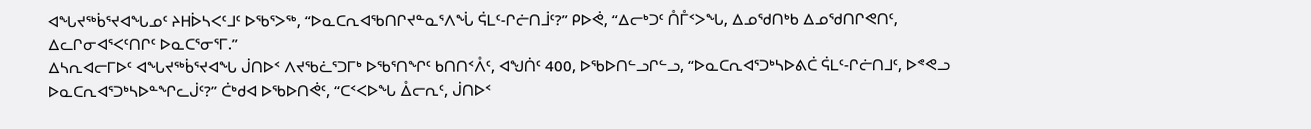ᐊᖓᔪᖅᑳᕐᔪᐊᖓᓄᑦ ᔨᕼᐆᓴᐸᑦᒧᑦ ᐅᖃᕐᐳᖅ, “ᐅᓇᑕᕆᐊᖃᑎᒋᔪᓐᓇᕐᐱᖔ ᕌᒪᑦ-ᒋᓖᑎᒨᑦ?” ᑭᐅᕚ, “ᐃᓕᒃᑐᑦ ᑍᒤᑉᐳᖓ, ᐃᓄᖁᑎᒃᑲ ᐃᓄᖁᑎᒋᕙᑎᑦ, ᐃᓚᒋᓂᐊᕐᐸᑦᑎᒋᑦ ᐅᓇᑕᕐᓂᕐᒥ.”
ᐃᓴᕆᐊᓕᒥᐅᑦ ᐊᖓᔪᖅᑳᕐᔪᐊᖓ ᒎᑎᐅᑉ ᐱᔪᖃᓛᕐᑐᒥᒃ ᐅᖃᕐᑎᖏᑦ ᑲᑎᑎᑉᐰᑦ, ᐊᖑᑏᑦ 400, ᐅᖃᐅᑎᓪᓗᒋᓪᓗ, “ᐅᓇᑕᕆᐊᕐᑐᒃᓴᐅᕕᑖ ᕌᒪᑦ-ᒋᓖᑎᒧᑦ, ᐅᕝᕙᓗ ᐅᓇᑕᕆᐊᕐᑐᒃᓴᐅᓐᖏᓚᒎᑦ?” ᑖᒃᑯᐊ ᐅᖃᐅᑎᕚᑦ, “ᑕᑉᐸᐅᖓ ᐂᓕᕆᑦ, ᒎᑎᐅᑉ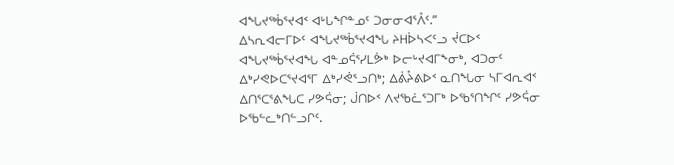ᐊᖓᔪᖅᑳᕐᔪᐊᑉ ᐊᒡᒐᖏᓐᓄᑦ ᑐᓂᓂᐊᕐᐰᑦ.”
ᐃᓴᕆᐊᓕᒥᐅᑦ ᐊᖓᔪᖅᑳᕐᔪᐊᖓ ᔨᕼᐆᓴᐸᑦᓗ ᔫᑕᐅᑉ ᐊᖓᔪᖅᑳᕐᔪᐊᖓ ᐊᓐᓄᕌᕐᓯᒪᕘᒃ ᐅᓕᒡᔪᐊᒥᖕᓂᒃ, ᐊᑐᓂᑦ ᐃᒃᓯᕙᐅᑕᕐᔪᐊᕐᒥ ᐃᒃᓯᕚᕐᓗᑎᒃ; ᐃᕖᔧᕕᐅᑉ ᓇᑎᖓᓂ ᓴᒥᐊᕆᐊᑉ ᐃᑎᕐᑕᕐᕕᖓᑕ ᓯᕗᕌᓂ; ᒎᑎᐅᑉ ᐱᔪᖃᓛᕐᑐᒥᒃ ᐅᖃᕐᑎᖏᑦ ᓯᕗᕌᓂ ᐅᖃᓪᓚᒃᑎᓪᓗᒋᑦ.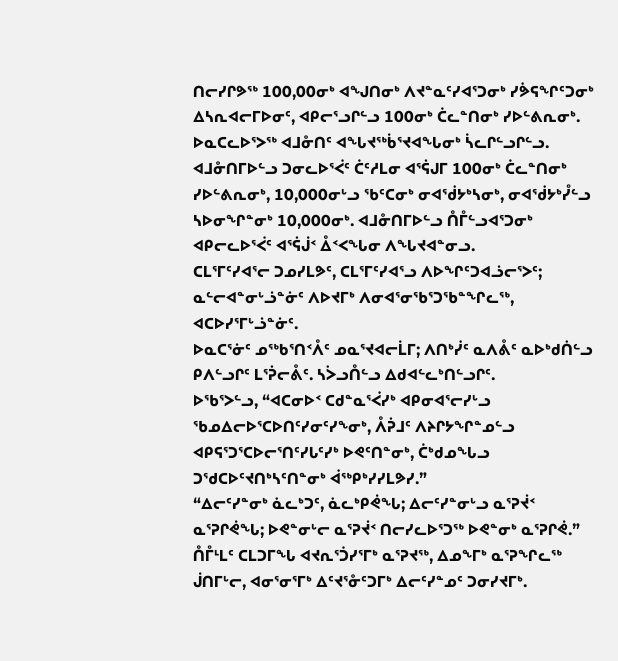ᑎᓕᓯᒋᕗᖅ 100,00ᓂᒃ ᐊᖑᑎᓂᒃ ᐱᔪᓐᓇᑦᓯᐊᕐᑐᓂᒃ ᓯᕘᕋᖏᑦᑐᓂᒃ ᐃᓴᕆᐊᓕᒥᐅᓂᑦ, ᐊᑭᓕᕐᓗᒋᓪᓗ 100ᓂᒃ ᑖᓚᓐᑎᓂᒃ ᓯᐅᓪᕕᕆᓂᒃ.
ᐅᓇᑕᓚᐅᕐᐳᖅ ᐊᒧᓁᑎᑦ ᐊᖓᔪᖅᑳᕐᔪᐊᖓᓂᒃ ᓵᓚᒋᓪᓗᒋᓪᓗ. ᐊᒧᓁᑎᒥᐅᓪᓗ ᑐᓂᓚᐅᕐᐹᑦ ᑖᑦᓱᒪᓂ ᐊᕐᕌᒍᒥ 100ᓂᒃ ᑖᓚᓐᑎᓂᒃ ᓯᐅᓪᕕᕆᓂᒃ, 10,000ᓂᒡᓗ ᖃᑦᑕᓂᒃ ᓂᐊᖂᔭᒃᓴᓂᒃ, ᓂᐊᖂᔭᒃᓮᓪᓗ ᓴᐅᓂᖏᓐᓂᒃ 10,000ᓂᒃ. ᐊᒧᓁᑎᒥᐅᓪᓗ ᑍᒤᓪᓗᐊᕐᑐᓂᒃ ᐊᑭᓕᓚᐅᕐᐹᑦ ᐊᕐᕌᒎᑉ ᐂᑉᐸᖓᓂ ᐱᖓᔪᐊᓐᓂᓗ.
ᑕᒪᕐᒥᑦᓯᐊᕐᓕ ᑐᓄᓯᒪᕗᑦ, ᑕᒪᕐᒥᑦᓯᐊᕐᓗ ᐱᐅᖏᑦᑐᐊᓘᓕᕐᐳᑦ; ᓇᓪᓕᐊᓐᓂᒡᓘᓐᓃᑦ ᐱᐅᔪᒥᒃ ᐱᓂᐊᕐᓂᖃᕐᑐᖃᓐᖏᓚᖅ, ᐊᑕᐅᓯᕐᒥᒡᓘᓐᓃᑦ.
ᐅᓇᑕᕐᓃᑦ ᓄᖅᑲᕐᑎᑉᐰᑦ ᓄᓇᕐᔪᐊᓕᒫᒥ; ᐱᑎᒃᓰᑦ ᓇᐱᕔᑦ ᓇᐅᒃᑯᑏᓪᓗ ᑭᐱᓪᓗᒋᑦ ᒪᕐᕉᓕᕔᑦ. ᓴᐴᓗᑍᓪᓗ ᐃᑯᐊᓪᓚᒃᑎᓪᓗᒋᑦ.
ᐅᖃᕐᐳᓪᓗ, “ᐊᑕᓂᐅᑉ ᑕᑯᓐᓇᕐᐹᓯᒃ ᐊᑭᓂᐊᕐᓕᓯᒡᓗ ᖃᓄᐃᓕᐅᕐᑕᐅᑎᑦᓯᓂᑦᓯᖕᓂᒃ, ᐰᕉᒧᑦ ᐱᔨᒋᔭᖏᓐᓄᓪᓗ ᐊᑭᕋᕐᑐᕐᑕᐅᓕᕐᑎᑦᓯᒐᑦᓯᒃ ᐅᕙᑦᑎᓐᓂᒃ, ᑖᒃᑯᓄᖓᓗ ᑐᖁᑕᐅᑦᔪᑎᒃᓴᑦᑎᓐᓂᒃ ᐋᖅᑭᒃᓯᓯᒪᕗᓯ.”
“ᐃᓕᑦᓯᓐᓂᒃ ᓈᓚᒃᑐᑦ, ᓈᓚᒃᑭᕚᖓ; ᐃᓕᑦᓯᓐᓂᒡᓗ ᓇᕐᕈᔫᑉ ᓇᕐᕈᒋᕚᖓ; ᐅᕙᓐᓂᒡᓕ ᓇᕐᕈᔫᑉ ᑎᓕᓯᓚᐅᕐᑐᖅ ᐅᕙᓐᓂᒃ ᓇᕐᕈᒋᕚ.”
ᑍᒤᒻᒪᑦ ᑕᒪᑐᒥᖓ ᐊᔪᕆᕐᑑᓯᕐᒥᒃ ᓇᕐᕈᔪᖅ, ᐃᓄᖕᒥᒃ ᓇᕐᕈᖏᓚᖅ ᒎᑎᒥᒡᓕ, ᐊᓂᕐᓂᕐᒥᒃ ᐃᑦᔪᕐᓁᑦᑐᒥᒃ ᐃᓕᑦᓯᓐᓄᑦ ᑐᓂᓯᔪᒥᒃ.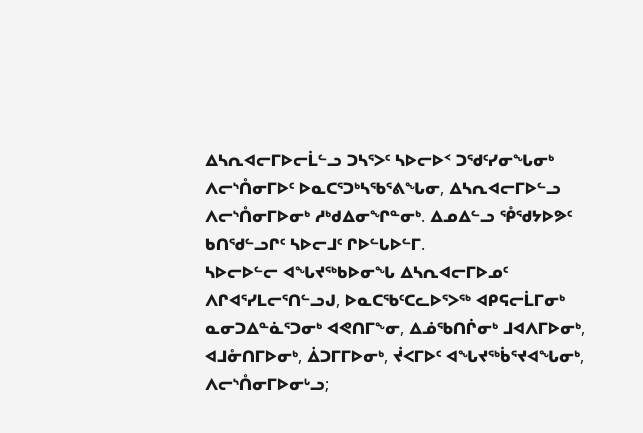ᐃᓴᕆᐊᓕᒥᐅᓕᒫᓪᓗ ᑐᓴᕐᐳᑦ ᓴᐅᓕᐅᑉ ᑐᖁᑦᓯᓂᖓᓂᒃ ᐱᓕᔅᑍᓂᒥᐅᑦ ᐅᓇᑕᕐᑐᒃᓴᖃᕐᕕᖓᓂ, ᐃᓴᕆᐊᓕᒥᐅᓪᓗ ᐱᓕᔅᑍᓂᒥᐅᓂᒃ ᓱᒃᑯᐃᓂᖏᓐᓂᒃ. ᐃᓄᐃᓪᓗ ᕾᖁᔭᐅᕗᑦ ᑲᑎᖁᓪᓗᒋᑦ ᓴᐅᓕᒧᑦ ᒋᐅᓪᒐᐅᓪᒥ.
ᓴᐅᓕᐅᓪᓕ ᐊᖓᔪᖅᑲᐅᓂᖓ ᐃᓴᕆᐊᓕᒥᐅᓄᑦ ᐱᒋᐊᕐᓯᒪᓕᕐᑎᓪᓗᒍ, ᐅᓇᑕᖃᑦᑕᓚᐅᕐᐳᖅ ᐊᑭᕋᓕᒫᒥᓂᒃ ᓇᓂᑐᐃᓐᓈᕐᑐᓂᒃ ᐊᕙᑎᒥᖕᓂ, ᐃᓅᖃᑎᒌᓂᒃ ᒧᐊᐱᒥᐅᓂᒃ, ᐊᒧᓁᑎᒥᐅᓂᒃ, ᐄᑐᒥᒥᐅᓂᒃ, ᔫᐸᒥᐅᑦ ᐊᖓᔪᖅᑳᕐᔪᐊᖓᓂᒃ, ᐱᓕᔅᑍᓂᒥᐅᓂᒡᓗ;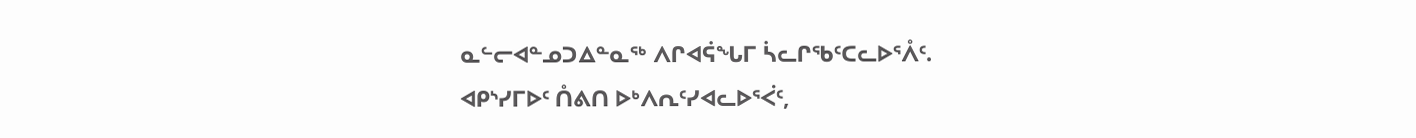ᓇᓪᓕᐊᓐᓄᑐᐃᓐᓇᖅ ᐱᒋᐊᕌᖓᒥ ᓵᓚᒋᖃᑦᑕᓚᐅᕐᐰᑦ.
ᐊᑭᔅᓯᒥᐅᑦ ᑍᕕᑎ ᐅᒃᐱᕆᑦᓯᐊᓚᐅᕐᐹᑦ,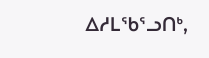ᐃᓱᒪᖃᕐᓗᑎᒃ,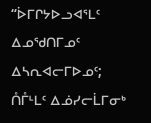“ᐆᒥᒋᔭᐅᓗᐊᕐᒪᑦ ᐃᓄᖁᑎᒥᓄᑦ ᐃᓴᕆᐊᓕᒥᐅᓄᑦ; ᑍᒤᒻᒪᑦ ᐃᓅᓯᓕᒫᒥᓂᒃ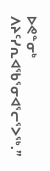ᐅᕙᓐᓂᒃ ᐱᔨᑦᓯᕆᐊᖃᕐᓂᐊᕐᓕᕐᐳᖅ.”